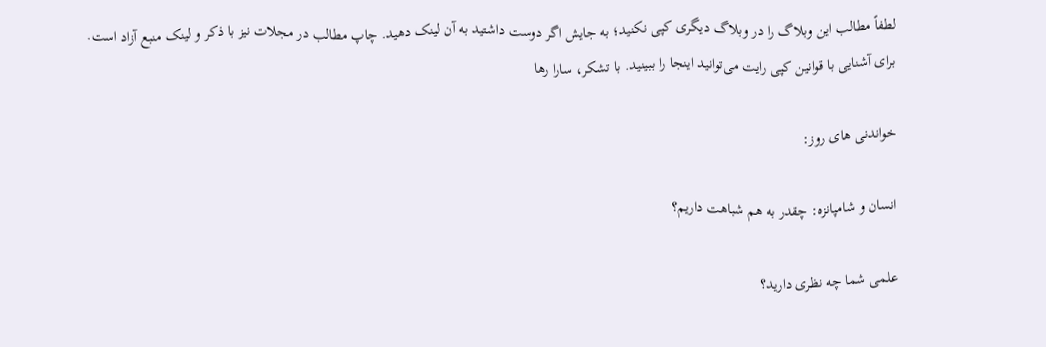لطفاً مطالب این وبلاگ را در وبلاگ دیگری کپی نکنید؛ به جایش اگر دوست داشتید به آن لینک دهید. چاپ مطالب در مجلات نیز با ذکر و لینک منبع آزاد است. برای آشنایی با قوانین کپی رایت می‌توانید اینجا را ببینید. با تشکر، سارا رها

خواندنی های روز:

انسان و شامپانزه: چقدر به هم شباهت داریم؟

علمی شما چه نظری دارید؟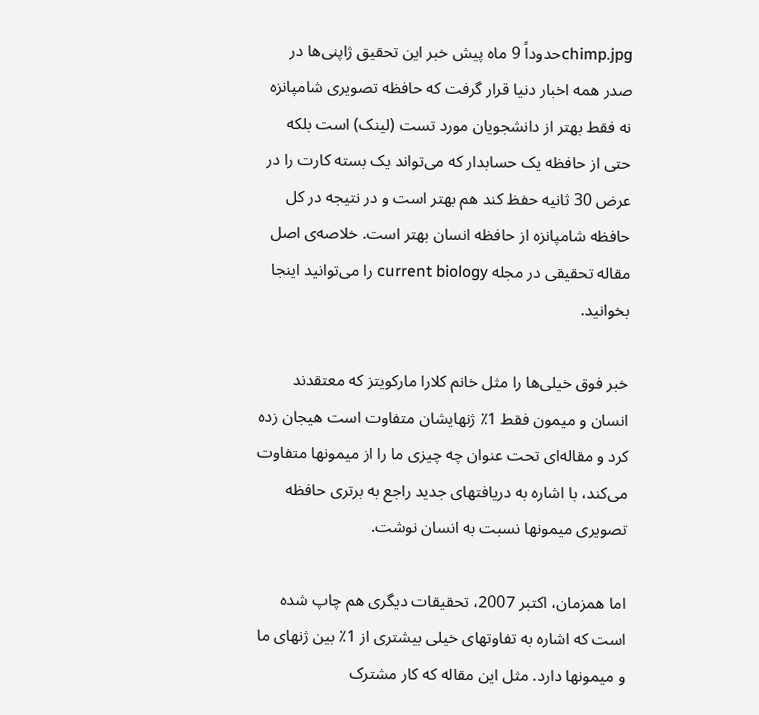chimp.jpgحدوداً 9 ماه پیش خبر این تحقیق ژاپنی‌ها در صدر همه اخبار دنیا قرار گرفت که حافظه تصویری شامپانزه‌ نه فقط بهتر از دانشجویان مورد تست (لینک) است بلکه حتی از حافظه یک حسابدار که می‌تواند یک بسته کارت را در عرض 30 ثانیه حفظ کند هم بهتر است و در نتیجه در کل حافظه شامپانزه از حافظه انسان بهتر است. خلاصه‌ی اصل مقاله تحقیقی در مجله current biology را می‌توانید اینجا بخوانید.

خبر فوق خیلی‌ها را مثل خانم کلارا مارکویتز که معتقدند انسان و میمون فقط 1٪ ژنهایشان متفاوت است هیجان زده کرد و مقاله‌ای تحت عنوان چه چیزی ما را از میمونها متفاوت می‌کند، با اشاره به دریافتهای جدید راجع به برتری حافظه تصویری میمونها نسبت به انسان نوشت.

اما همزمان، اکتبر 2007، تحقیقات دیگری هم چاپ شده است که اشاره به تفاوتهای خیلی بیشتری از 1٪ بین ژنهای ما و میمونها دارد. مثل این مقاله که کار مشترک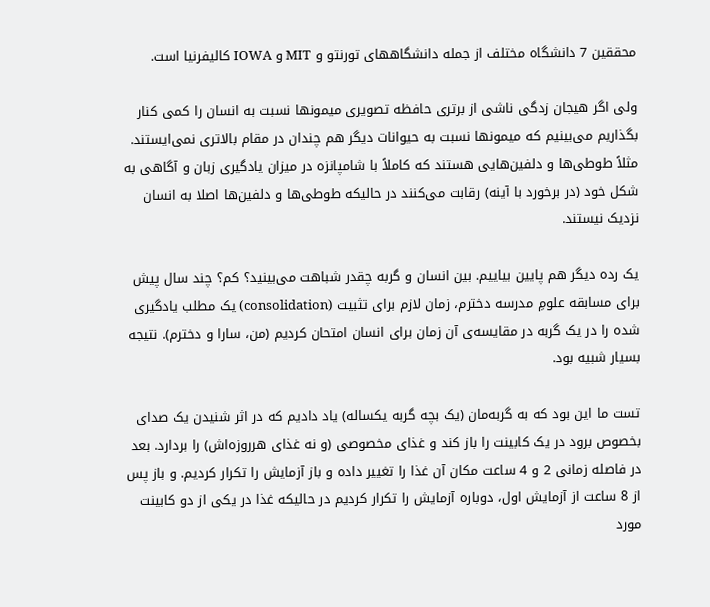محققین 7 دانشگاه مختلف از جمله دانشگاههای تورنتو و MIT و IOWA کالیفرنیا است.

ولی اگر هیجان زدگی ناشی از برتری حافظه تصویری میمونها نسبت به انسان را کمی کنار بگذاریم می‌بینیم که میمونها نسبت به حیوانات دیگر هم چندان در مقام بالاتری نمی‌ایستند. مثلاً طوطی‌ها و دلفین‌هایی هستند که کاملاً با شامپانزه در میزان یادگیری زبان و آگاهی به شکل خود (در برخورد با آینه) رقابت می‌کنند در حالیکه طوطی‌ها و دلفین‌ها اصلا به انسان نزدیک نیستند.

یک رده دیگر هم پایین بیاییم. بین انسان و گربه چقدر شباهت می‌بینید؟ کم؟ چند سال پیش برای مسابقه علومِ مدرسه دخترم، زمان لازم برای تثبیت (consolidation) یک مطلب یادگیری شده را در یک گربه در مقایسه‌ی آن زمان برای انسان امتحان کردیم (من، سارا و دخترم). نتیجه بسیار شبیه بود.

تست ما این بود که به گربه‌مان (یک بچه گربه یکساله) یاد دادیم که در اثر شنیدن یک صدای بخصوص برود در یک کابینت را باز کند و غذای مخصوصی (و نه غذای هرروزه‌اش) را بردارد. بعد در فاصله زمانی 2 و 4 ساعت مکان آن غذا را تغییر داده و باز آزمایش را تکرار کردیم. و باز پس از 8 ساعت از آزمایش اول، دوباره آزمایش را تکرار کردیم در حالیکه غذا در یکی از دو کابینت مورد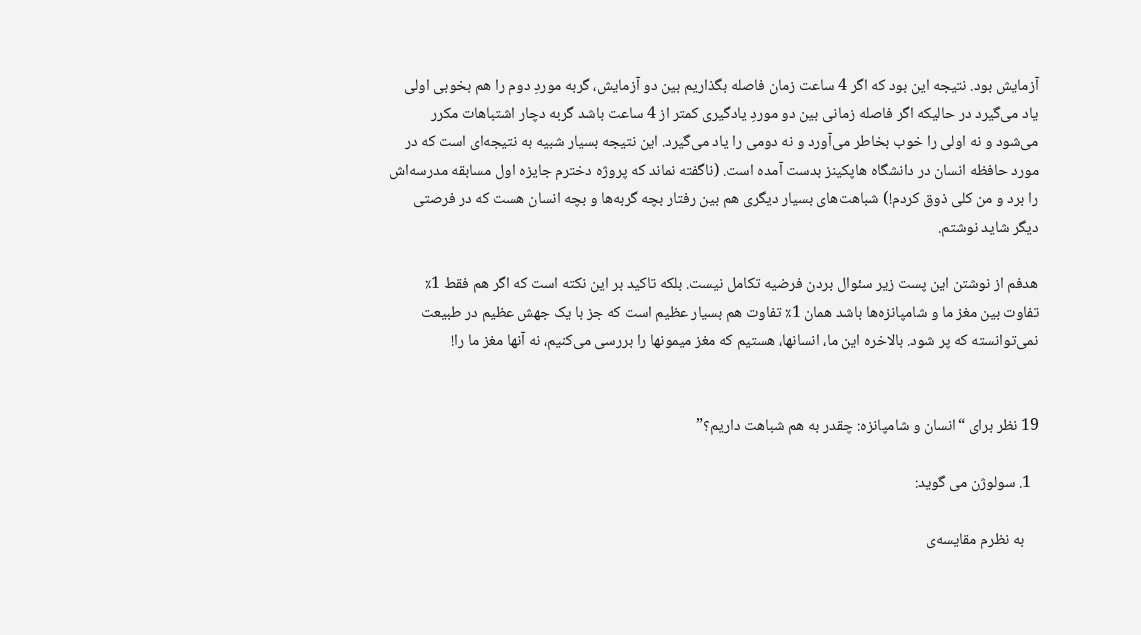آزمایش بود. نتیجه این بود که اگر 4 ساعت زمان فاصله بگذاریم بین دو آزمایش، گربه موردِ دوم را هم بخوبی اولی یاد می‌گیرد در حالیکه اگر فاصله زمانی بین دو موردِ یادگیری کمتر از 4 ساعت باشد گربه دچار اشتباهات مکرر می‌شود و نه اولی را خوب بخاطر می‌آورد و نه دومی را یاد می‌گیرد. این نتیجه بسیار شبیه به نتیجه‌ای است که در مورد حافظه انسان در دانشگاه هاپکینز بدست آمده است. (ناگفته نماند که پروژه دخترم جایزه اول مسابقه مدرسه‌اش را برد و من کلی ذوق کردم!) شباهت‌های بسیار دیگری هم بین رفتار بچه گربه‌ها و بچه انسان هست که در فرصتی دیگر شاید نوشتم.

هدفم از نوشتن این پست زیر سئوال بردن فرضیه تکامل نیست. بلکه تاکید بر این نکته است که اگر هم فقط 1٪ تفاوت بین مغز ما و شامپانزه‌ها باشد همان 1٪ تفاوت هم بسیار عظیم است که جز با یک جهش عظیم در طبیعت نمی‌توانسته که پر شود. بالاخره این ما، انسانها، هستیم که مغز میمونها را بررسی می‌کنیم، نه آنها مغز ما را!


19 نظر برای “انسان و شامپانزه: چقدر به هم شباهت داریم؟”

  1. سولوژن می گوید:

    به نظرم مقایسه‌ی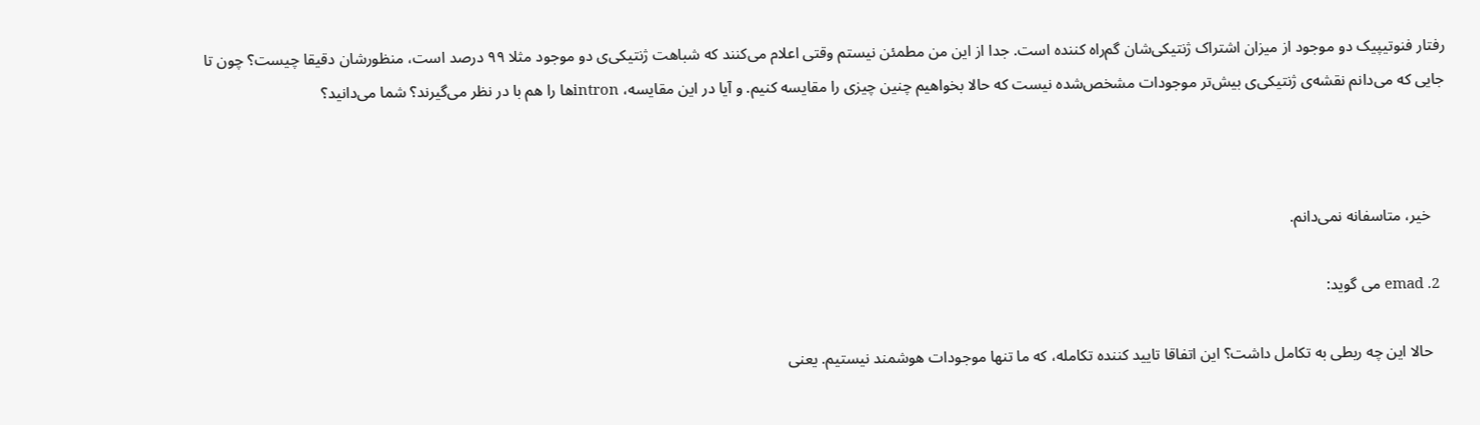رفتار فنوتیپیک دو موجود از میزان اشتراک ژنتیکی‌شان گم‌راه کننده است. جدا از این من مطمئن نیستم وقتی اعلام می‌کنند که شباهت ژنتیکی‌ی دو موجود مثلا ۹۹ درصد است، منظورشان دقیقا چیست؟ چون تا جایی که می‌دانم نقشه‌ی ژنتیکی‌ی بیش‌تر موجودات مشخص‌شده نیست که حالا بخواهیم چنین چیزی را مقایسه کنیم. و آیا در این مقایسه، intronها را هم با در نظر می‌گیرند؟ شما می‌دانید؟



    خیر، متاسفانه نمی‌دانم.

  2. emad می گوید:

    حالا این چه ربطی به تکامل داشت؟ این اتفاقا تایید کننده تکامله، که ما تنها موجودات هوشمند نیستیم. یعنی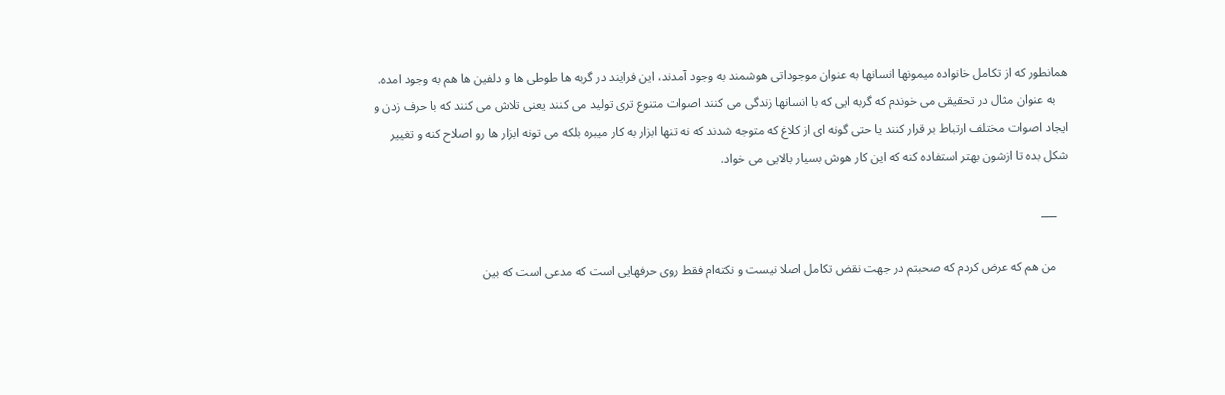همانطور که از تکامل خانواده میمونها انسانها به عنوان موجوداتی هوشمند به وجود آمدند، این فرایند در گربه ها طوطی ها و دلفین ها هم به وجود امده.
    به عنوان مثال در تحقیقی می خوندم که گربه ایی که با انسانها زندگی می کنند اصوات متنوع تری تولید می کنند یعنی تلاش می کنند که با حرف زدن و ایجاد اصوات مختلف ارتباط بر قرار کنند یا حتی گونه ای از کلاغ که متوجه شدند که نه تنها ابزار به کار میبره بلکه می تونه ابزار ها رو اصلاح کنه و تغییر شکل بده تا ازشون بهتر استفاده کنه که این کار هوش بسیار بالایی می خواد.

    ___

    من هم که عرض کردم که صحبتم در جهت نقض تکامل اصلا نیست و نکته‌ام فقط روی حرفهایی است که مدعی است که بین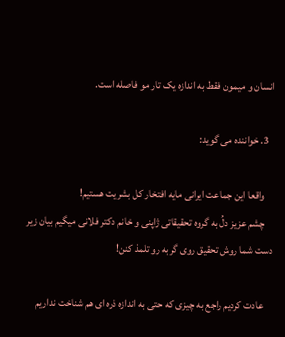انسان و میمون فقط به اندازه یک تار مو فاصله است.

  3. خواننده می گوید:

    واقعا این جماعت ایرانی مایه افتخار کل بشریت هستیم!
    چشم عزیز دلُ به گروه تحقیقاتی ژاپنی و خانم دکتر فلانی میگیم بیان زیر دست شما روش تحقیق روی گربه رو تلمذ کنن!

    عادت کردیم راجع به چیزی که حتی به اندازه ذره ای هم شناخت نداریم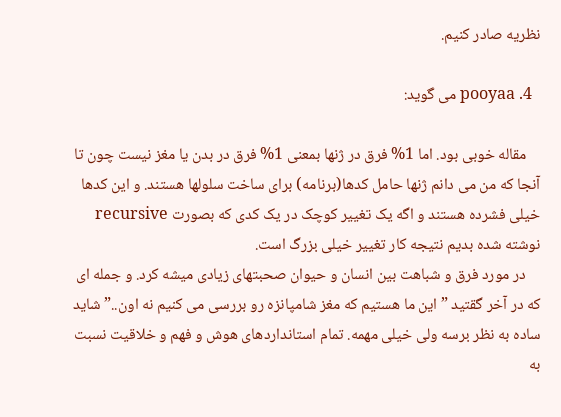نظریه صادر کنیم.

  4. pooyaa می گوید:

    مقاله خوبی بود. اما 1% فرق در ژنها بمعنی 1% فرق در بدن یا مغز نیست چون تا آنجا که من می دانم ژنها حامل کدها(برنامه) برای ساخت سلولها هستند. و این کدها خیلی فشرده هستند و اگه یک تغییر کوچک در یک کدی که بصورت recursive نوشته شده بدیم نتیجه کار تغییر خیلی بزرگ است.
    در مورد فرق و شباهت بین انسان و حیوان صحبتهای زیادی میشه کرد. و جمله ای که در آخر گقتید ” این ما هستیم که مغز شامپانزه رو بررسی می کنیم نه اون..” شاید ساده به نظر برسه ولی خیلی مهمه. تمام استانداردهای هوش و فهم و خلاقیت نسبت به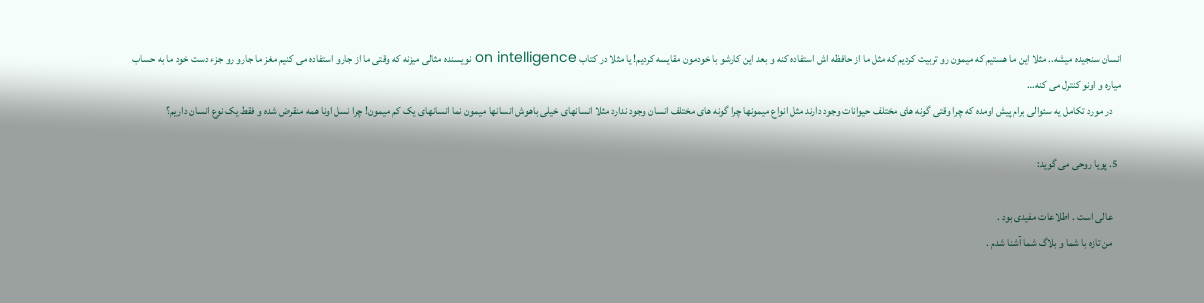انسان سنجیده میشه.. مثلا این ما هستیم که میمون رو تربیت کردیم که مثل ما از حافظه اش استفاده کنه و بعد این کارشو با خودمون مقایسه کردیم! یا مثلا در کتاب on intelligence نویسنده مثالی میزنه که وقتی ما از جارو استفاده می کنیم مغز ما جارو رو جزء دست خود ما به حساب میاره و اونو کنترل می کنه…
    در مورد تکامل یه سئوالی برام پیش اومده که چرا وقتی گونه های مختلف حیوانات وجود دارند مثل انواع میمونها چرا گونه های مختلف انسان وجود ندارد مثلا انسانهای خیلی باهوش انسانها میمون نما انسانهای یک کم میمون! چرا نسل اونا همه منقرض شده و فقط یک نوع انسان داریم؟

  5. پویا روحی می گوید:

    عالی است . اطلاعات مفیدی بود .
    من تازه با شما و بلاگ شما آشنا شدم .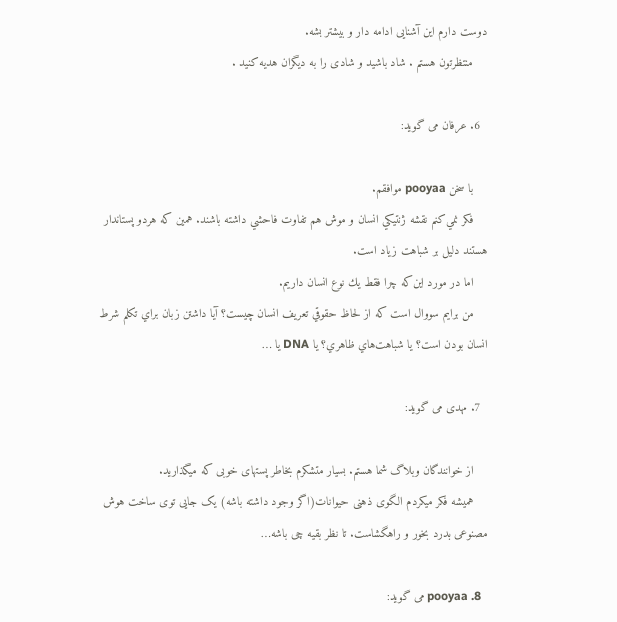دوست دارم این آشنایی ادامه دار و بیشتر بشه.
    منتظرتون هستم . شاد باشید و شادی را به دیگران هدیه کنید .

  6. عرفان می گوید:

    با سخن pooyaa موافقم.
    فكر نمي‌كنم نقشه ژنتيكي انسان و موش هم تفاوت فاحشي داشته باشند. همين كه هردو پستاندار هستند دليل بر شباهت زياد است.
    اما در مورد اين‌كه چرا فقط يك نوع انسان داريم.
    من برايم سووال است كه از لحاظ حقوقي تعريف انسان چيست؟ آيا داشتن زبان براي تكلم شرط انسان بودن است؟ يا شباهت‌هاي ظاهري؟ يا DNA يا …

  7. مهدی می گوید:

    از خوانندگان وبلاگ شما هستم. بسیار متشکرم بخاطر پستهای خوبی که ميگذارید.
    همیشه فکر میکردم الگوی ذهنی حیوانات(اگر وجود داشته باشه) یک جایی توی ساخت هوش مصنوعی بدرد بخور و راهگشاست. تا نظر بقیه چی باشه…

  8. pooyaa می گوید: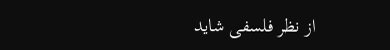از نظر فلسفی شاید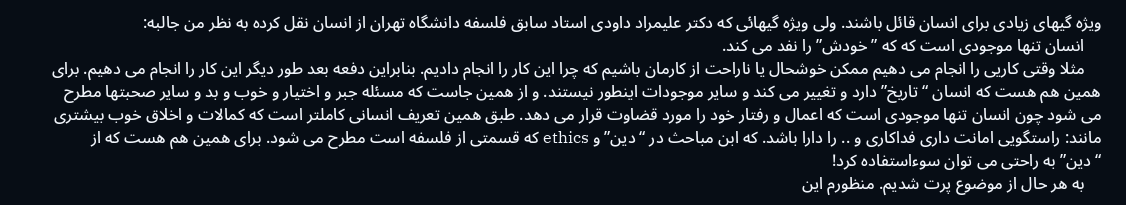ویژه گیهای زیادی برای انسان قائل باشند. ولی ویژه گیهائی که دکتر علیمراد داودی استاد سابق فلسفه دانشگاه تهران از انسان نقل کرده به نظر من جالبه:
    انسان تنها موجودی است که که ” خودش” را نفد می کند.
    مثلا وقتی کاریی را انجام می دهیم ممکن خوشحال یا ناراحت از کارمان باشیم که چرا این کار را انجام دادیم. بنابراین دفعه بعد طور دیگر این کار را انجام می دهیم. برای همین هم هست که انسان “تاریخ” دارد و تغییر می کند و سایر موجودات اینطور نیستند. و از همین جاست که مسئله جبر و اختیار و خوب و بد و سایر صحبتها مطرح می شود چون انسان تنها موجودی است که اعمال و رفتار خود را مورد قضاوت قرار می دهد. طبق همین تعریف انسانی کاملتر است که کمالات و اخلاق خوب بیشتری مانند: راستگویی امانت داری فداکاری و .. را دارا باشد. که ابن مباحث در “دین” و ethics که قسمتی از فلسفه است مطرح می شود. برای همین هم هست که از “دین” به راحتی می توان سوءاستفاده کرد!
    به هر حال از موضوع پرت شدیم. منظورم این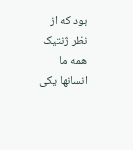بود که از نظر ژنتیک همه ما انسانها یکی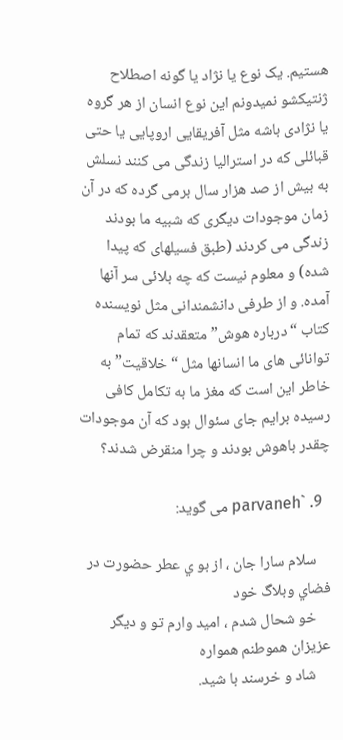هستیم. یک نوع یا نژاد یا گونه اصطلاح ژنتیکشو نمیدونم این نوع انسان از هر گروه یا نژادی باشه مثل آفریقایی اروپایی یا حتی قبائلی که در استرالیا زندگی می کنند نسلش به بیش از صد هزار سال برمی گرده که در آن زمان موجودات دیگری که شبیه ما بودند زندگی می کردند (طبق فسیلهای که پیدا شده) و معلوم نیست که چه بلائی سر آنها آمده. و از طرفی دانشمندانی مثل نویسنده کتاب “درباره هوش” متعقدند که تمام توانائی های ما انسانها مثل “خلاقیت” به خاطر این است که مغز ما به تکامل کافی رسیده برایم جای سئوال بود که آن موجودات چقدر باهوش بودند و چرا منقرض شدند؟

  9. `parvaneh می گوید:

    سلام سارا جان ، از بو ي عطر حضورت در فضاي وبلاگ خود
    خو شحال شدم ، اميد وارم تو و ديگر عزيزان هموطنم همواره
    شاد و خرسند با شيد.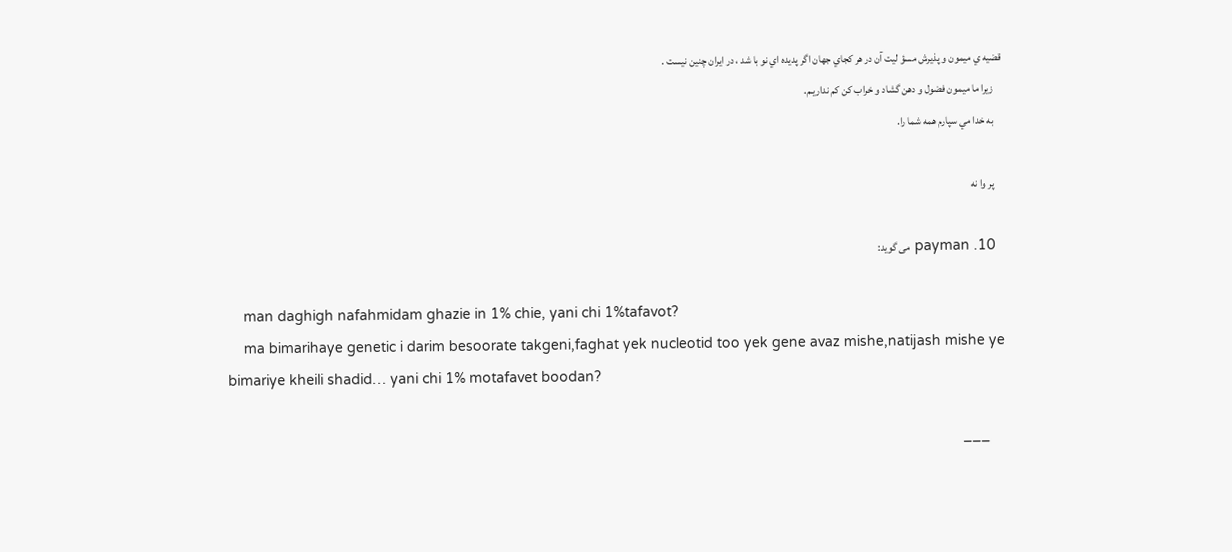قضيه ي ميمون و پذيرش مسؤ ليت آن در هر كجاي جهان اگر پديده اي نو با شد ، در ايران چنين نيست .
    زيرا ما ميمون فضول و دهن گشاد و خراب كن كم نداريـم.
    به خدا مي سپارم همه شما را.

    پر وا نه

  10. payman می گوید:

    man daghigh nafahmidam ghazie in 1% chie, yani chi 1%tafavot?
    ma bimarihaye genetic i darim besoorate takgeni,faghat yek nucleotid too yek gene avaz mishe,natijash mishe ye bimariye kheili shadid… yani chi 1% motafavet boodan?

    ___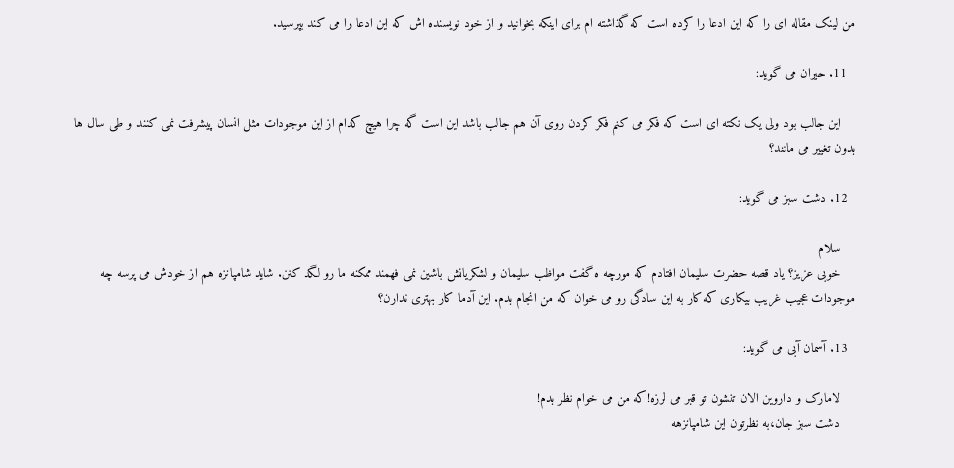من لینک مقاله ای را که این ادعا را کرده است که گذاشته ام برای اینکه بخوانید و از خود نویسنده اش که این ادعا را می کند بپرسید.

  11. حیران می گوید:

    این جالب بود ولی یک نکته ای است که فکر می کنم فکر کردن روی آن هم جالب باشد این است گه چرا هیچ کدام از این موجودات مثل انسان پیشرفت نمی کنند و طی سال ها بدون تغییر می مانند؟

  12. دشت سبز می گوید:

    سلام
    خوبی عزیز؟ یاد قصه حضرت سلیمان افتادم که مورچه ه گفت مواظب سلیمان و لشکریانش باشین نمی فهمند ممکنه ما رو لگد کنن. شاید شامپانزه هم از خودش می پرسه چه موجودات عجیب غریب بیکاری که کار به این سادگی رو می خوان که من انجام بدم. این آدما کار بهتری ندارن؟

  13. آسمان آبی می گوید:

    لامارک و داروین الان تنشون تو قبر می لرزه!که من می خوام نظر بدم!
    دشت سبز جان،به نظرتون این شامپانزهه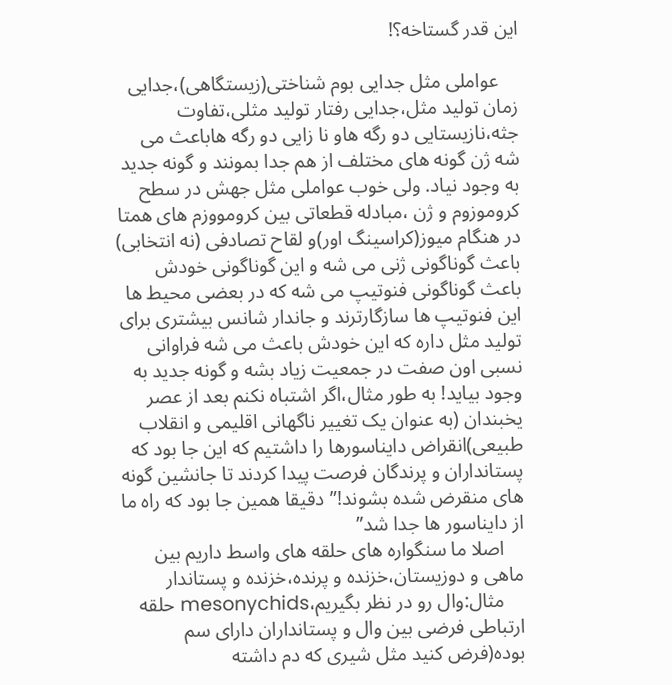این قدر گستاخه؟!

    عواملی مثل جدایی بوم شناختی(زیستگاهی)،جدایی زمان تولید مثل،جدایی رفتار تولید مثلی،تفاوت جثه،نازیستایی دو رگه هاو نا زایی دو رگه هاباعث می شه ژن گونه های مختلف از هم جدا بمونند و گونه جدید به وجود نیاد. ولی خوب عواملی مثل جهش در سطح کروموزوم و ژن ،مبادله قطعاتی بین کرومووزم های همتا در هنگام میوز(کراسینگ اور)و لقاح تصادفی (نه انتخابی) باعث گوناگونی ژنی می شه و این گوناگونی خودش باعث گوناگونی فنوتیپ می شه که در بعضی محیط ها این فنوتیپ ها سازگارترند و جاندار شانس بیشتری برای تولید مثل داره که این خودش باعث می شه فراوانی نسبی اون صفت در جمعیت زیاد بشه و گونه جدید به وجود بیاید! به طور مثال،اگر اشتباه نکنم بعد از عصر یخبندان (به عنوان یک تغییر ناگهانی اقلیمی و انقلاب طبیعی)انقراض دایناسورها را داشتیم که این جا بود که پستانداران و پرندگان فرصت پیدا کردند تا جانشین گونه های منقرض شده بشوند!”دقیقا همین جا بود که راه ما از دایناسور ها جدا شد”
    اصلا ما سنگواره های حلقه های واسط داریم بین ماهی و دوزیستان،خزنده و پرنده،خزنده و پستاندار
    مثال:وال رو در نظر بگیریم،mesonychids حلقه ارتباطی فرضی بین وال و پستانداران دارای سم بوده(فرض کنید مثل شیری که دم داشته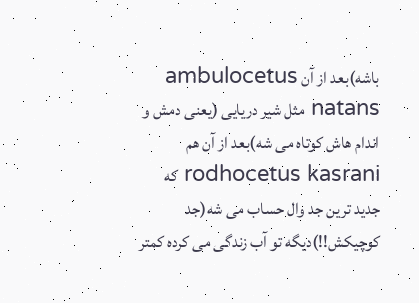باشه)بعد از آن ambulocetus natans مثل شیر دریایی (یعنی دمش و اندام هاش کوتاه می شه)بعد از آن هم rodhocetus kasrani که جدید ترین جد وال حساب می شه(جد کوچیکش!!)دیگه تو آب زندگی می کرده کمتر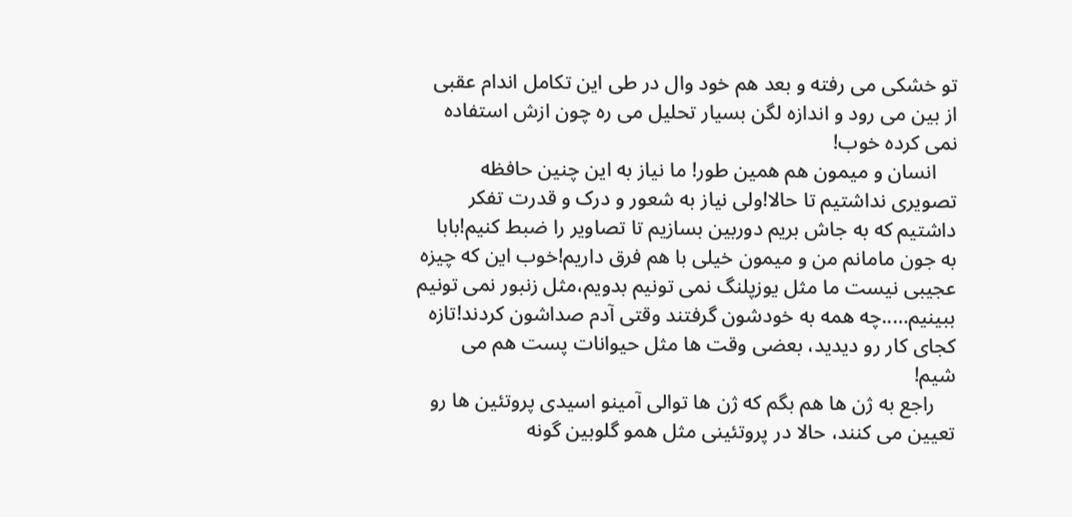تو خشکی می رفته و بعد هم خود وال در طی این تکامل اندام عقبی از بین می رود و اندازه لگن بسیار تحلیل می ره چون ازش استفاده نمی کرده خوب!
    انسان و میمون هم همین طور! ما نیاز به این چنین حافظه تصویری نداشتیم تا حالا!ولی نیاز به شعور و درک و قدرت تفکر داشتیم که به جاش بریم دوربین بسازیم تا تصاویر را ضبط کنیم!بابا به جون مامانم من و میمون خیلی با هم فرق داریم!خوب این که چیزه عجیبی نیست ما مثل یوزپلنگ نمی تونیم بدویم،مثل زنبور نمی تونیم ببینیم…..چه همه به خودشون گرفتند وقتی آدم صداشون کردند!تازه کجای کار رو دیدید، بعضی وقت ها مثل حیوانات پست هم می شیم!
    راجع به ژن ها هم بگم که ژن ها توالی آمینو اسیدی پروتئین ها رو تعیین می کنند، حالا در پروتئینی مثل همو گلوبین گونه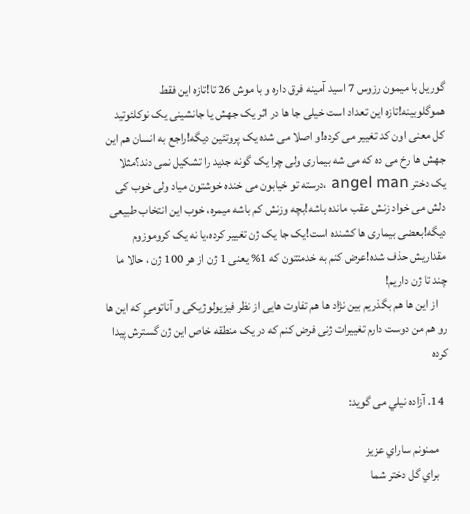گوریل با میمون رزوس 7 اسید آمینه فرق داره و با موش 26 تا!تازه این فقط هموگلوبینه!تازه این تعداد است خیلی جا ها در اثر یک جهش یا جانشینی یک نوکلئوتید کل معنی اون کد تغییر می کرده!و اصلا می شده یک پروتئین دیگه!راجع به انسان هم این جهش ها رخ می ده که می شه بیماری ولی چرا یک گونه جدید را تشکیل نمی دند؟مثلا یک دختر angel man ،درسته تو خیابون می خنده خوشتون میاد ولی خوب کی دلش می خواد زنش عقب مانده باشه!بچه وزنش کم باشه میمره، خوب این انتخاب طبیعی دیگه!بعضی بیماری ها کشنده است!یک جا یک ژن تغییر کرده،یا نه یک کروموزوم مقداریش حذف شده!عرض کنم به خدمتتون که 1% یعنی 1 ژن از هر 100 ژن ، حالا ما چند تا ژن داریم!
    از این ها هم بگذریم بین نژاد ها هم تفاوت هایی از نظر فیزیولوژیکی و آناتومیٍ که این ها رو هم من دوست دارم تغییرات ژنی فرض کنم که در یک منطقه خاص این ژن گسترش پیدا کرده

  14. آزاده نيلي می گوید:

    ممنونم ساراي عزيز
    براي گل دختر شما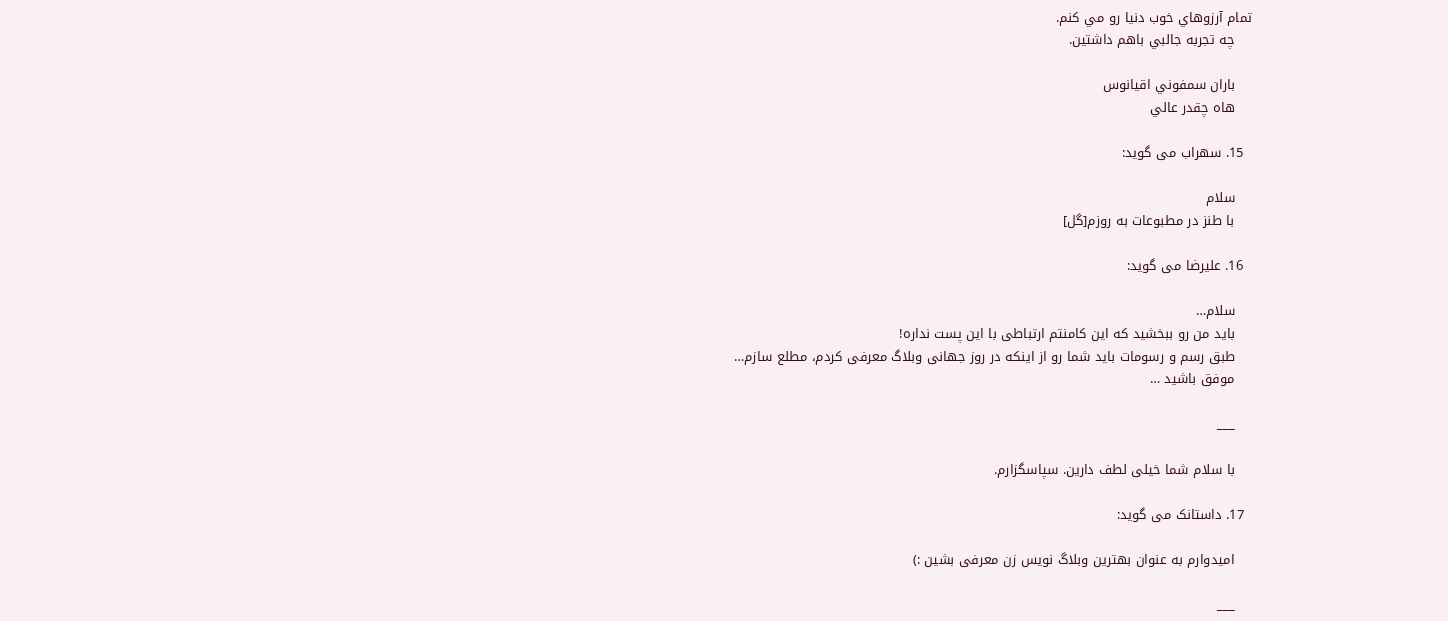تمام آرزوهاي خوب دنيا رو مي كنم.
    چه تجربه جالبي باهم داشتين.

    باران سمفوني اقيانوس
    هاه چقدر عالي

  15. سهراب می گوید:

    سلام
    با طنز در مطبوعات به روزم[گل]

  16. علیرضا می گوید:

    سلام…
    باید من رو ببخشید که این کامنتم ارتباطی با این پست نداره!
    طبق رسم و رسومات باید شما رو از اینکه در روز جهانی وبلاگ معرفی کردم، مطلع سازم…
    موفق باشید …

    ___

    با سلام شما خیلی لطف دارین. سپاسگزارم.

  17. داستانک می گوید:

    امیدوارم به عنوان بهترین وبلاگ نویس زن معرفی بشین :)

    ___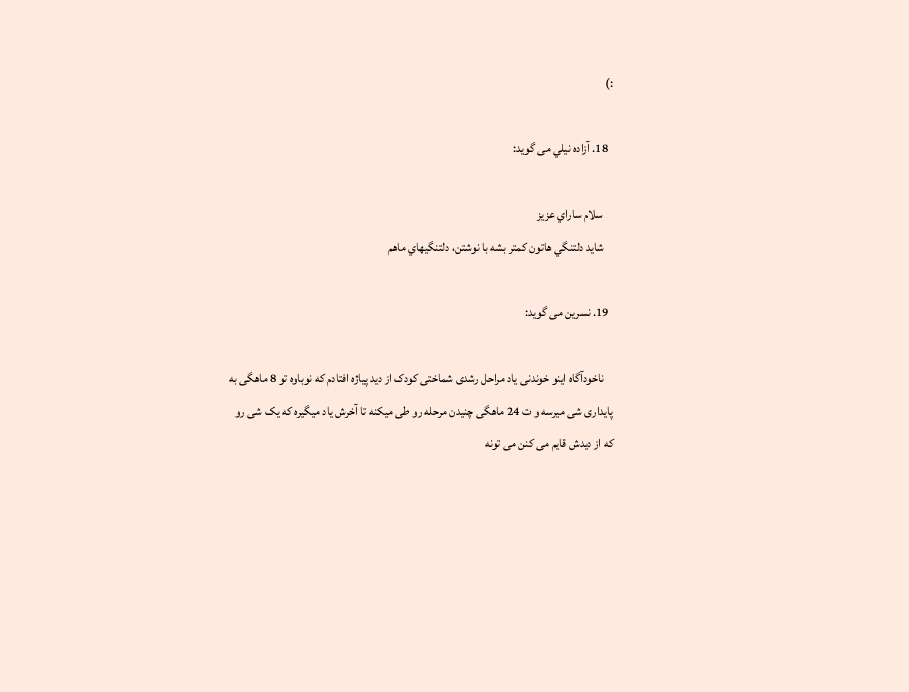:)

  18. آزاده نيلي می گوید:

    سلام ساراي عزيز
    شايد دلتنگي هاتون كمتر بشه با نوشتن، دلتنگيهاي ماهم

  19. نسرین می گوید:

    ناخودآگاه اینو خوندنی یاد مراحل رشدی شماختی کودک از دید پیاژه افتادم که نوباوه تو 8 ماهگی به پایداری شی میرسه و ت 24 ماهگی چنیدن مرحله رو طی میکنه تا آخرش یاد میگیره که یک شی رو که از دیدش قایم می کنن می تونه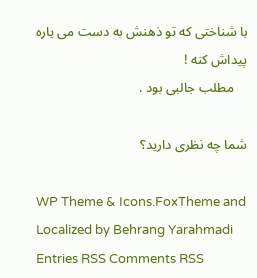با شناختی که تو ذهنش به دست می یاره پیداش کنه !
    مطلب جالبی بود .

شما چه نظری دارید؟

WP Theme & Icons.FoxTheme and Localized by Behrang Yarahmadi
Entries RSS Comments RSS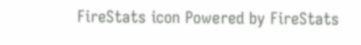FireStats icon Powered by FireStats